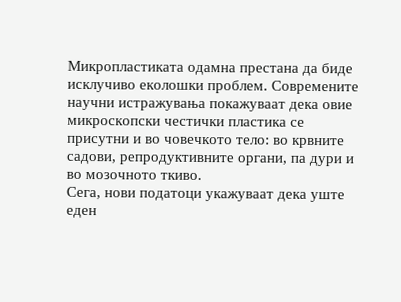Микропластиката одамна престана да биде исклучиво еколошки проблем. Современите научни истражувања покажуваат дека овие микроскопски честички пластика се присутни и во човечкото тело: во крвните садови, репродуктивните органи, па дури и во мозочното ткиво.
Сега, нови податоци укажуваат дека уште еден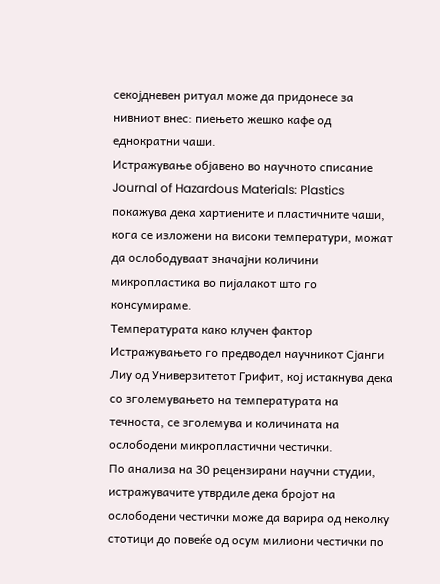секојдневен ритуал може да придонесе за нивниот внес: пиењето жешко кафе од еднократни чаши.
Истражување објавено во научното списание Journal of Hazardous Materials: Plastics покажува дека хартиените и пластичните чаши, кога се изложени на високи температури, можат да ослободуваат значајни количини микропластика во пијалакот што го консумираме.
Температурата како клучен фактор
Истражувањето го предводел научникот Сјанги Лиу од Универзитетот Грифит, кој истакнува дека со зголемувањето на температурата на течноста, се зголемува и количината на ослободени микропластични честички.
По анализа на 30 рецензирани научни студии, истражувачите утврдиле дека бројот на ослободени честички може да варира од неколку стотици до повеќе од осум милиони честички по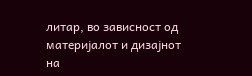литар, во зависност од материјалот и дизајнот на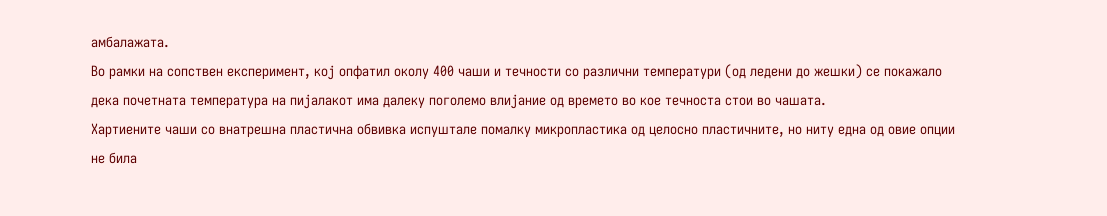амбалажата.
Во рамки на сопствен експеримент, кој опфатил околу 400 чаши и течности со различни температури (од ледени до жешки) се покажало дека почетната температура на пијалакот има далеку поголемо влијание од времето во кое течноста стои во чашата.
Хартиените чаши со внатрешна пластична обвивка испуштале помалку микропластика од целосно пластичните, но ниту една од овие опции не била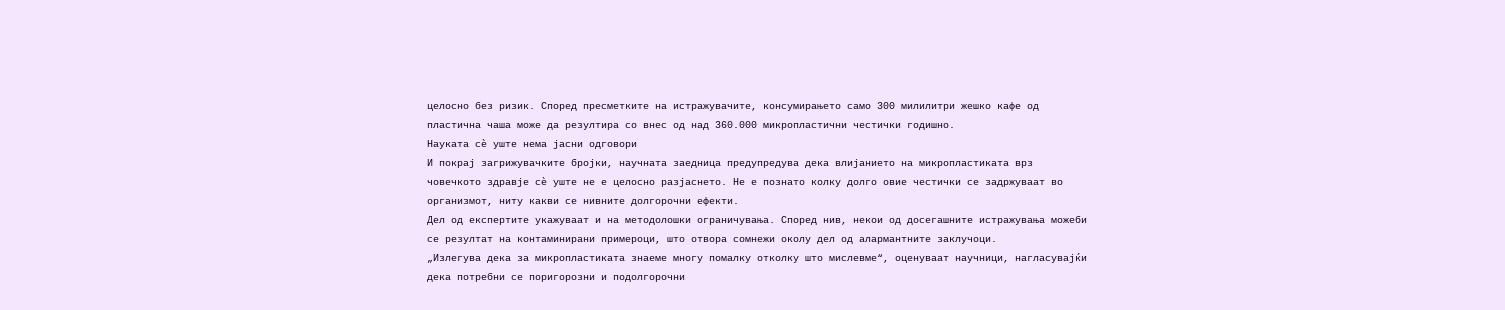целосно без ризик. Според пресметките на истражувачите, консумирањето само 300 милилитри жешко кафе од пластична чаша може да резултира со внес од над 360.000 микропластични честички годишно.
Науката сè уште нема јасни одговори
И покрај загрижувачките бројки, научната заедница предупредува дека влијанието на микропластиката врз човечкото здравје сè уште не е целосно разјаснето. Не е познато колку долго овие честички се задржуваат во организмот, ниту какви се нивните долгорочни ефекти.
Дел од експертите укажуваат и на методолошки ограничувања. Според нив, некои од досегашните истражувања можеби се резултат на контаминирани примероци, што отвора сомнежи околу дел од алармантните заклучоци.
„Излегува дека за микропластиката знаеме многу помалку отколку што мислевме“, оценуваат научници, нагласувајќи дека потребни се поригорозни и подолгорочни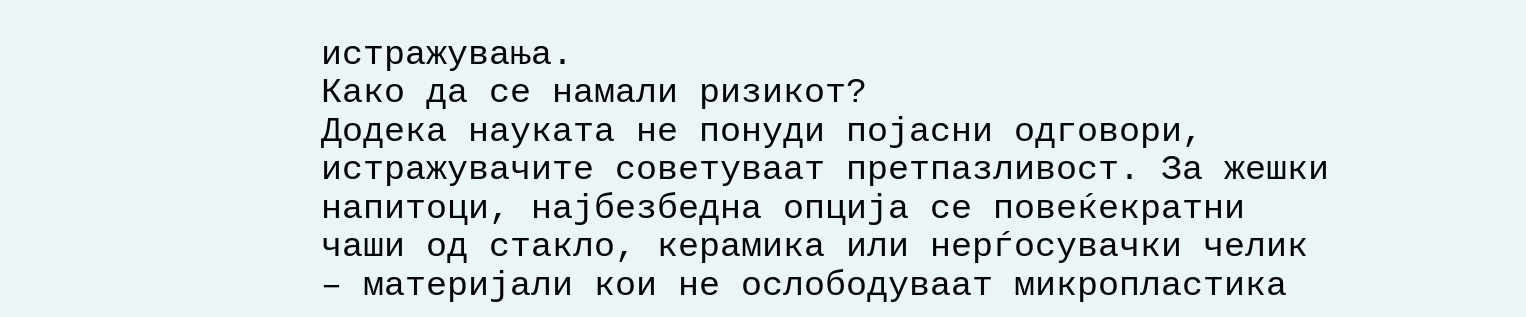истражувања.
Како да се намали ризикот?
Додека науката не понуди појасни одговори, истражувачите советуваат претпазливост. За жешки напитоци, најбезбедна опција се повеќекратни чаши од стакло, керамика или нерѓосувачки челик – материјали кои не ослободуваат микропластика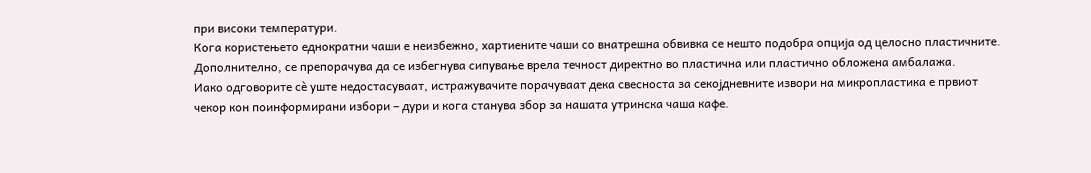при високи температури.
Кога користењето еднократни чаши е неизбежно, хартиените чаши со внатрешна обвивка се нешто подобра опција од целосно пластичните. Дополнително, се препорачува да се избегнува сипување врела течност директно во пластична или пластично обложена амбалажа.
Иако одговорите сè уште недостасуваат, истражувачите порачуваат дека свесноста за секојдневните извори на микропластика е првиот чекор кон поинформирани избори – дури и кога станува збор за нашата утринска чаша кафе.